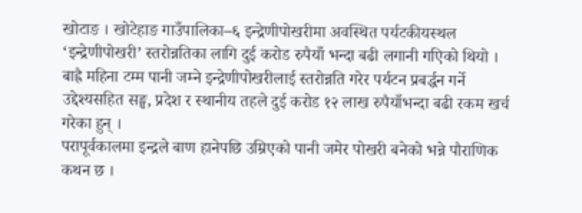खोटाङ । खोटेहाङ गाउँपालिका–६ इन्द्रेणीपोखरीमा अवस्थित पर्यटकीयस्थल ‘इन्द्रेणीपोखरी’ स्तरोन्नतिका लागि दुई करोड रुपैयाँ भन्दा बढी लगानी गएिको थियो । बाह्रै महिना टम्म पानी जम्ने इन्द्रेणीपोखरीलाई स्तरोन्नति गरेर पर्यटन प्रबर्द्धन गर्ने उद्देश्यसहित सङ्घ, प्रदेश र स्थानीय तहले दुई करोड १२ लाख रुपैयाँभन्दा बढी रकम खर्च गरेका हुन् ।
परापूर्वकालमा इन्द्रले बाण हानेपछि उम्रिएको पानी जमेर पोखरी बनेको भन्ने पौराणिक कथन छ ।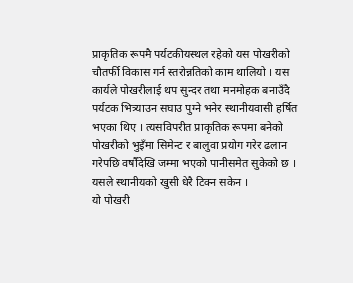प्राकृतिक रूपमै पर्यटकीयस्थल रहेको यस पोखरीको चौतर्फी विकास गर्न स्तरोन्नतिको काम थालियो । यस कार्यले पोखरीलाई थप सुन्दर तथा मनमोहक बनाउँदै पर्यटक भित्र्याउन सघाउ पुग्ने भनेर स्थानीयवासी हर्षित भएका थिए । त्यसविपरीत प्राकृतिक रूपमा बनेको पोखरीको भुइँमा सिमेन्ट र बालुवा प्रयोग गरेर ढलान गरेपछि वर्षौंदेखि जम्मा भएको पानीसमेत सुकेको छ । यसले स्थानीयको खुसी धेरै टिक्न सकेन ।
यो पोखरी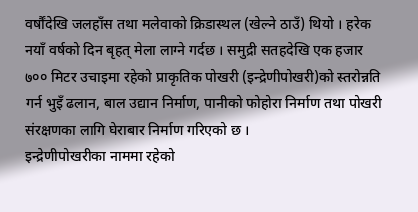वर्षौंदेखि जलहाँस तथा मलेवाको क्रिडास्थल (खेल्ने ठाउँ) थियो । हरेक नयाँ वर्षको दिन बृहत् मेला लाग्ने गर्दछ । समुद्री सतहदेखि एक हजार ७०० मिटर उचाइमा रहेको प्राकृतिक पोखरी (इन्द्रेणीपोखरी)को स्तरोन्नति गर्न भुइँ ढलान, बाल उद्यान निर्माण, पानीको फोहोरा निर्माण तथा पोखरी संरक्षणका लागि घेराबार निर्माण गरिएको छ ।
इन्द्रेणीपोखरीका नाममा रहेको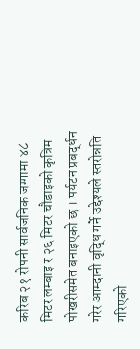करिब २१ रोपनी सार्वजनिक जग्गामा ४८ मिटर लम्बाइ र २६ मिटर चौडाइको कृत्रिम पोखरीसमेत बनाइएको छ । पर्यटन प्रबर्द्धन गरेर आम्दानी वृद्धि गर्ने उद्देश्यले स्तरोन्नति गरिएको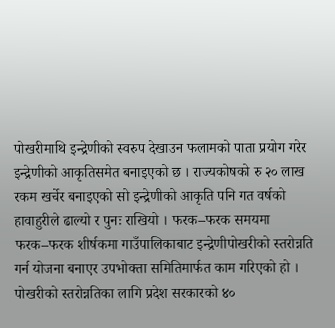पोखरीमाथि इन्द्रेणीको स्वरुप देखाउन फलामको पाता प्रयोग गरेर इन्द्रेणीको आकृतिसमेत बनाइएको छ । राज्यकोषको रु २० लाख रकम खर्चेर बनाइएको सो इन्द्रेणीको आकृति पनि गत वर्षको हावाहुरीले ढाल्यो र पुनः राखियो । फरक–फरक समयमा फरक–फरक शीर्षकमा गाउँपालिकाबाट इन्द्रेणीपोखरीको स्तरोन्नति गर्न योजना बनाएर उपभोक्ता समितिमार्फत काम गरिएको हो ।
पोखरीको स्तरोन्नतिका लागि प्रदेश सरकारको ४०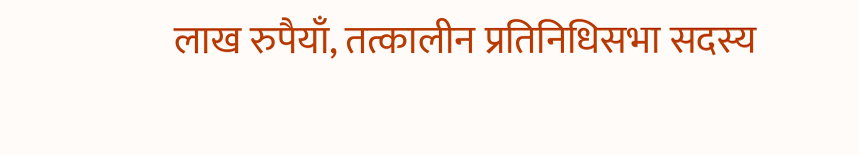लाख रुपैयाँ, तत्कालीन प्रतिनिधिसभा सदस्य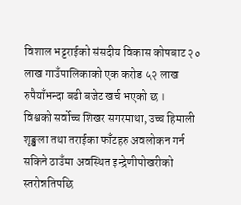विशाल भट्टराईको संसदीय विकास कोषबाट २० लाख गाउँपालिकाको एक करोड ५२ लाख रुपैयाँभन्दा बढी बजेट खर्च भएको छ ।
विश्वको सर्वोच्च शिखर सगरमाथा, उच्च हिमाली शृङ्खला तथा तराईका फाँटहरु अवलोकन गर्न सकिने ठाउँमा अवस्थित इन्द्रेणीपोखरीको स्तरोन्नतिपछि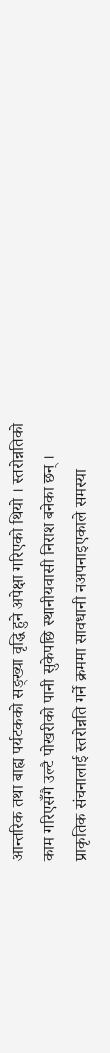आन्तरिक तथा बाह्य पर्यटकको सङ्ख्या वृद्धि हुने अपेक्षा गरिएको थियो । स्तरोन्नतिको काम गरिएसँगै उल्टै पोखरीको पानी सुकेपछि स्थानीयवासी निराश बनेका छन् ।
प्राकृतिक संचनालाई स्तरोन्नति गर्ने क्रममा सावधानी नअपनाइएकाले समस्या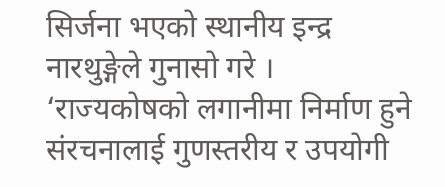सिर्जना भएको स्थानीय इन्द्र नारथुङ्गेले गुनासो गरे । ‘राज्यकोषको लगानीमा निर्माण हुने संरचनालाई गुणस्तरीय र उपयोगी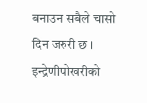बनाउन सबैले चासो दिन जरुरी छ । इन्द्रेणीपोखरीको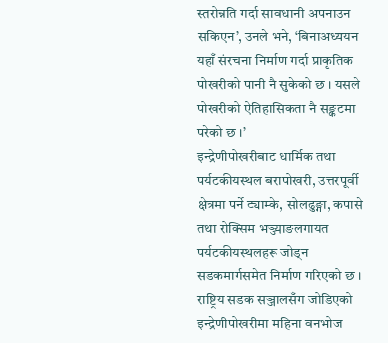स्तरोन्नति गर्दा सावधानी अपनाउन सकिएन’, उनले भने, ‘बिनाअध्ययन यहाँ संरचना निर्माण गर्दा प्राकृतिक पोखरीको पानी नै सुकेको छ । यसले पोखरीको ऐतिहासिकता नै सङ्कटमा परेको छ ।’
इन्द्रेणीपोखरीबाट धार्मिक तथा पर्यटकीयस्थल बरापोखरी, उत्तरपूर्वी क्षेत्रमा पर्ने ट्याम्के, सोलढुङ्गा, कपासे तथा रोक्सिम भञ्ज्याङलगायत पर्यटकीयस्थलहरू जोड्न सडकमार्गसमेत निर्माण गरिएको छ । राष्ट्रिय सडक सञ्जालसँग जोडिएको इन्द्रेणीपोखरीमा महिना वनभोज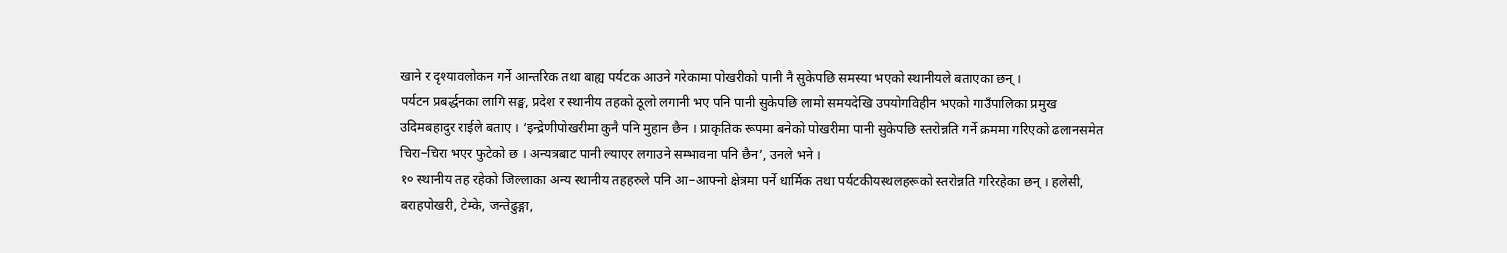खाने र दृश्यावलोकन गर्ने आन्तरिक तथा बाह्य पर्यटक आउने गरेकामा पोखरीको पानी नै सुकेपछि समस्या भएको स्थानीयले बताएका छन् ।
पर्यटन प्रबर्द्धनका लागि सङ्घ, प्रदेश र स्थानीय तहको ठूलो लगानी भए पनि पानी सुकेपछि लामो समयदेखि उपयोगविहीन भएको गाउँपालिका प्रमुख उदिमबहादुर राईले बताए । ‘इन्द्रेणीपोखरीमा कुनै पनि मुहान छैन । प्राकृतिक रूपमा बनेको पोखरीमा पानी सुकेपछि स्तरोन्नति गर्ने क्रममा गरिएको ढलानसमेत चिरा–चिरा भएर फुटेको छ । अन्यत्रबाट पानी ल्याएर लगाउने सम्भावना पनि छैन’, उनले भने ।
१० स्थानीय तह रहेको जिल्लाका अन्य स्थानीय तहहरुले पनि आ–आफ्नो क्षेत्रमा पर्ने धार्मिक तथा पर्यटकीयस्थलहरूको स्तरोन्नति गरिरहेका छन् । हलेसी, बराहपोखरी, टेम्के, जन्तेढुङ्गा,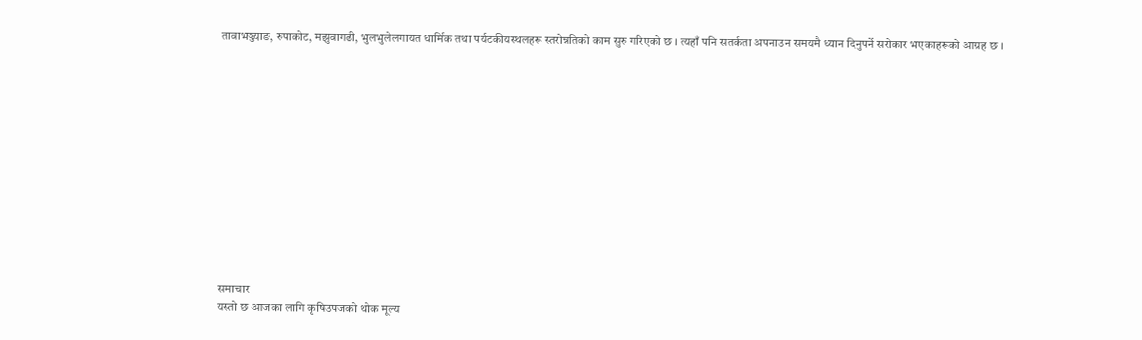तावाभञ्ज्याङ, रुपाकोट, मझुवागढी, भुलभुलेलगायत धार्मिक तथा पर्यटकीयस्थलहरू स्तरोन्नतिको काम सुरु गरिएको छ । त्यहाँ पनि सतर्कता अपनाउन समयमै ध्यान दिनुपर्ने सरोकार भएकाहरूको आग्रह छ ।













समाचार
यस्तो छ आजका लागि कृषिउपजको थोक मूल्य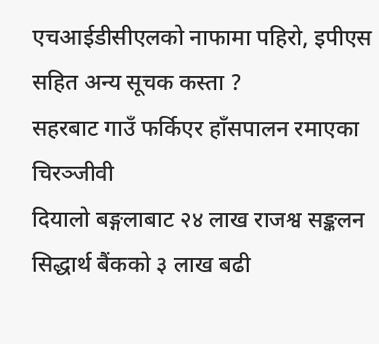एचआईडीसीएलको नाफामा पहिरो, इपीएस सहित अन्य सूचक कस्ता ?
सहरबाट गाउँ फर्किएर हाँसपालन रमाएका चिरञ्जीवी
दियालो बङ्गलाबाट २४ लाख राजश्व सङ्कलन
सिद्धार्थ बैंकको ३ लाख बढी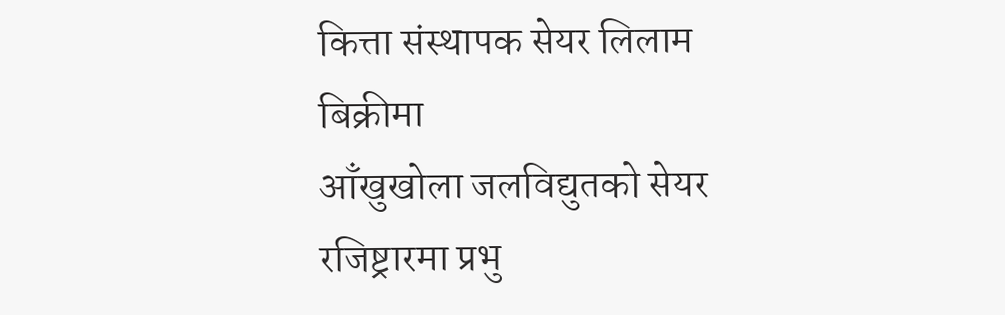कित्ता संस्थापक सेयर लिलाम बिक्रीमा
आँखुखोला जलविद्युतको सेयर रजिष्ट्रारमा प्रभु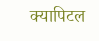क्यापिटल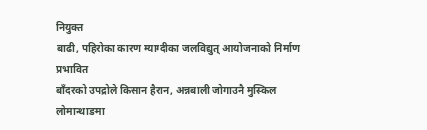नियुक्त
बाढी, पहिरोका कारण म्याग्दीका जलविद्युत् आयोजनाको निर्माण प्रभावित
बाँदरको उपद्रोले किसान हैरान, अन्नबाली जोगाउनै मुस्किल
लोमान्थाङमा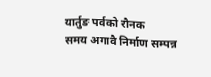यार्तुङ पर्वको रौनक
समय अगावै निर्माण सम्पन्न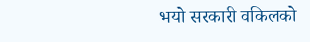भयो सरकारी वकिलको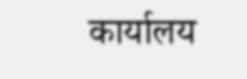कार्यालय